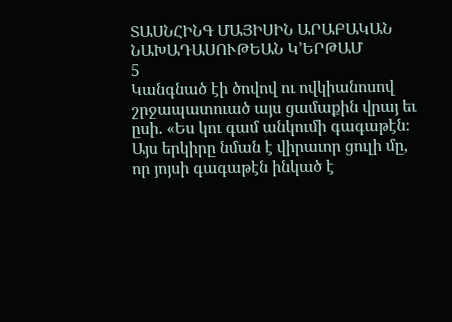ՏԱՍՆՀԻՆԳ ՄԱՅԻՍԻՆ ԱՐԱԲԱԿԱՆ ՆԱԽԱԴԱՍՈՒԹԵԱՆ Կ՚ԵՐԹԱՄ
5
Կանգնած էի ծովով ու ովկիանոսով շրջապատուած այս ցամաքին վրայ եւ ըսի. «Ես կու գամ անկումի գագաթէն։ Այս երկիրը նման է վիրաւոր ցուլի մը, որ յոյսի գագաթէն ինկած է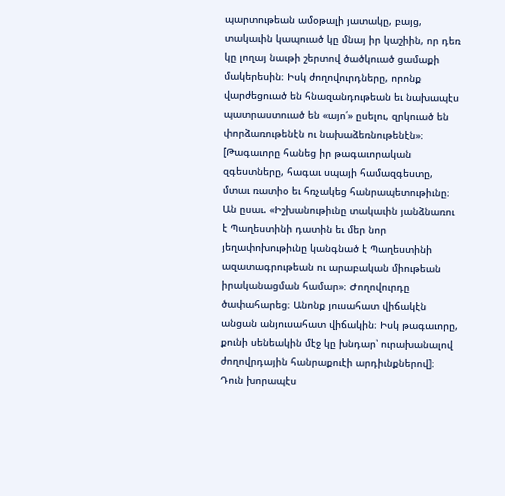պարտութեան ամօթալի յատակը, բայց, տակաւին կապուած կը մնայ իր կաշիին, որ դեռ կը լողայ նաւթի շերտով ծածկուած ցամաքի մակերեսին։ Իսկ ժողովուրդները, որոնք վարժեցուած են հնազանդութեան եւ նախապէս պատրաստուած են «այո՛» ըսելու, զրկուած են փորձառութենէն ու նախաձեռնութենէն»։
[Թագաւորը հանեց իր թագաւորական զգեստները, հագաւ սպայի համազգեստը, մտաւ ռատիօ եւ հռչակեց հանրապետութիւնը։ Ան ըսաւ. «Իշխանութիւնը տակաւին յանձնառու է Պաղեստինի դատին եւ մեր նոր յեղափոխութիւնը կանգնած է Պաղեստինի ազատագրութեան ու արաբական միութեան իրականացման համար»։ Ժողովուրդը ծափահարեց։ Անոնք յուսահատ վիճակէն անցան անյուսահատ վիճակին։ Իսկ թագաւորը, քունի սենեակին մէջ կը խնդար՝ ուրախանալով ժողովրդային հանրաքուէի արդիւնքներով]։
Դուն խորապէս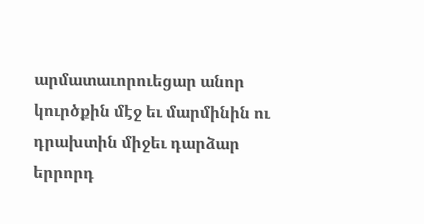արմատաւորուեցար անոր կուրծքին մէջ եւ մարմինին ու դրախտին միջեւ դարձար երրորդ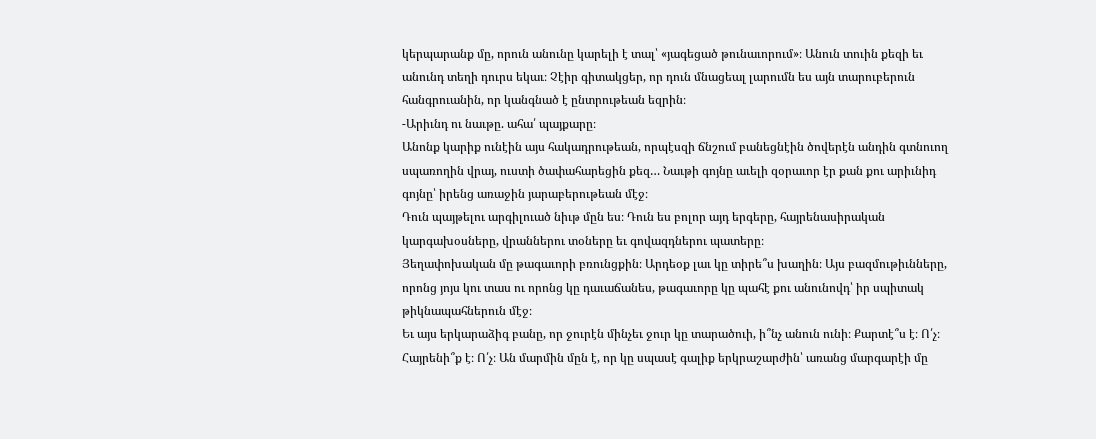կերպարանք մը, որուն անունը կարելի է տալ՝ «յագեցած թունաւորում»։ Անուն տուին քեզի եւ անունդ տեղի դուրս եկաւ։ Չէիր գիտակցեր, որ դուն մնացեալ լարումն ես այն տարուբերուն հանգրուանին, որ կանգնած է ընտրութեան եզրին։
-Արիւնդ ու նաւթը. ահա՛ պայքարը։
Անոնք կարիք ունէին այս հակադրութեան, որպէսզի ճնշում բանեցնէին ծովերէն անդին գտնուող սպառողին վրայ, ուստի ծափահարեցին քեզ… Նաւթի գոյնը աւելի զօրաւոր էր քան քու արիւնիդ գոյնը՝ իրենց առաջին յարաբերութեան մէջ։
Դուն պայթելու արգիլուած նիւթ մըն ես։ Դուն ես բոլոր այդ երգերը, հայրենասիրական կարգախօսները, վրաններու տօները եւ գովազդներու պատերը։
Յեղափոխական մը թագաւորի բռունցքին։ Արդեօք լաւ կը տիրե՞ս խաղին։ Այս բազմութիւնները, որոնց յոյս կու տաս ու որոնց կը դաւաճանես, թագաւորը կը պահէ քու անունովդ՝ իր սպիտակ թիկնապահներուն մէջ։
Եւ այս երկարաձիգ բանը, որ ջուրէն մինչեւ ջուր կը տարածուի, ի՞նչ անուն ունի։ Քարտէ՞ս է։ Ո՛չ։ Հայրենի՞ք է։ Ո՛չ։ Ան մարմին մըն է, որ կը սպասէ գալիք երկրաշարժին՝ առանց մարգարէի մը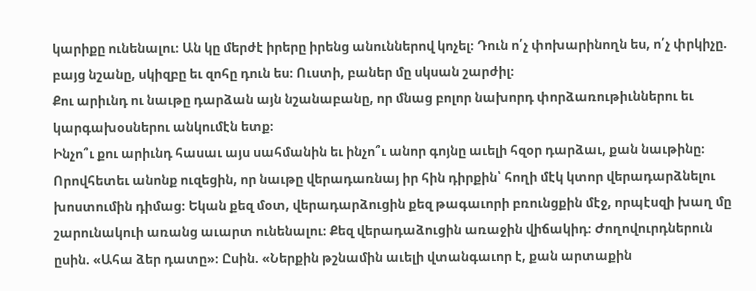կարիքը ունենալու։ Ան կը մերժէ իրերը իրենց անուններով կոչել։ Դուն ո՛չ փոխարինողն ես, ո՛չ փրկիչը. բայց նշանը, սկիզբը եւ զոհը դուն ես։ Ուստի, բաներ մը սկսան շարժիլ։
Քու արիւնդ ու նաւթը դարձան այն նշանաբանը, որ մնաց բոլոր նախորդ փորձառութիւններու եւ կարգախօսներու անկումէն ետք։
Ինչո՞ւ քու արիւնդ հասաւ այս սահմանին եւ ինչո՞ւ անոր գոյնը աւելի հզօր դարձաւ, քան նաւթինը։ Որովհետեւ անոնք ուզեցին, որ նաւթը վերադառնայ իր հին դիրքին՝ հողի մէկ կտոր վերադարձնելու խոստումին դիմաց։ Եկան քեզ մօտ, վերադարձուցին քեզ թագաւորի բռունցքին մէջ, որպէսզի խաղ մը շարունակուի առանց աւարտ ունենալու։ Քեզ վերադաձուցին առաջին վիճակիդ։ Ժողովուրդներուն ըսին. «Ահա ձեր դատը»։ Ըսին. «Ներքին թշնամին աւելի վտանգաւոր է, քան արտաքին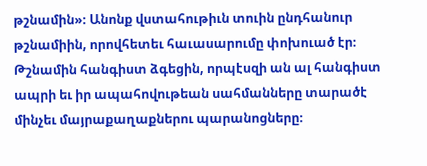թշնամին»։ Անոնք վստահութիւն տուին ընդհանուր թշնամիին, որովհետեւ հաւասարումը փոխուած էր։ Թշնամին հանգիստ ձգեցին, որպէսզի ան ալ հանգիստ ապրի եւ իր ապահովութեան սահմանները տարածէ մինչեւ մայրաքաղաքներու պարանոցները։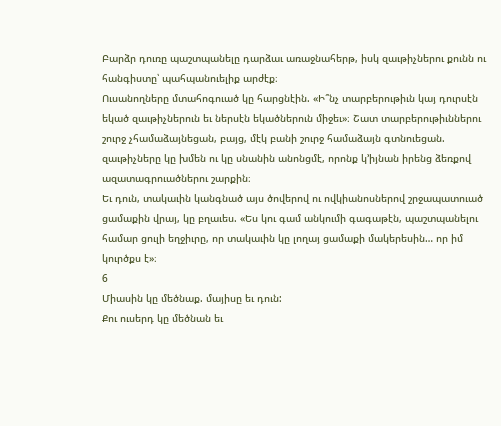Բարձր դուռը պաշտպանելը դարձաւ առաջնահերթ, իսկ զաւթիչներու քունն ու հանգիստը՝ պահպանուելիք արժէք։
Ուսանողները մտահոգուած կը հարցնէին. «Ի՞նչ տարբերութիւն կայ դուրսէն եկած զաւթիչներուն եւ ներսէն եկածներուն միջեւ»։ Շատ տարբերութիւններու շուրջ չհամաձայնեցան, բայց, մէկ բանի շուրջ համաձայն գտնուեցան. զաւթիչները կը խմեն ու կը սնանին անոնցմէ, որոնք կ՚իյնան իրենց ձեռքով ազատագրուածներու շարքին։
Եւ դուն, տակաւին կանգնած այս ծովերով ու ովկիանոսներով շրջապատուած ցամաքին վրայ, կը բղաւես. «Ես կու գամ անկումի գագաթէն, պաշտպանելու համար ցուլի եղջիւրը, որ տակաւին կը լողայ ցամաքի մակերեսին… որ իմ կուրծքս է»։
6
Միասին կը մեծնաք. մայիսը եւ դուն:
Քու ուսերդ կը մեծնան եւ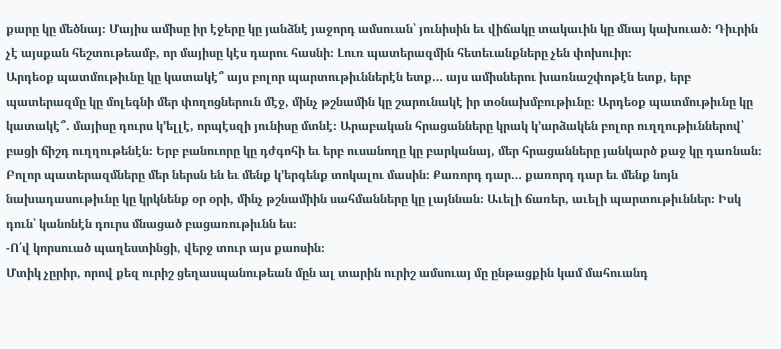քարը կը մեծնայ։ Մայիս ամիսը իր էջերը կը յանձնէ յաջորդ ամսուան՝ յունիսին եւ վիճակը տակաւին կը մնայ կախուած։ Դիւրին չէ այսքան հեշտութեամբ, որ մայիսը կէս դարու հասնի։ Լուռ պատերազմին հետեւանքները չեն փոխուիր։
Արդեօք պատմութիւնը կը կատակէ՞ այս բոլոր պարտութիւններէն ետք… այս ամիսներու խառնաշփոթէն ետք, երբ պատերազմը կը մոլեգնի մեր փողոցներուն մէջ, մինչ թշնամին կը շարունակէ իր տօնախմբութիւնը։ Արդեօք պատմութիւնը կը կատակէ՞. մայիսը դուրս կ՚ելլէ, որպէսզի յունիսը մտնէ։ Արաբական հրացանները կրակ կ՚արձակեն բոլոր ուղղութիւններով՝ բացի ճիշդ ուղղութենէն։ Երբ բանուորը կը դժգոհի եւ երբ ուսանողը կը բարկանայ, մեր հրացանները յանկարծ քաջ կը դառնան։ Բոլոր պատերազմները մեր ներսն են եւ մենք կ՚երգենք տոկալու մասին։ Քառորդ դար… քառորդ դար եւ մենք նոյն նախադասութիւնը կը կրկնենք օր օրի, մինչ թշնամիին սահմանները կը լայննան։ Աւելի ճառեր, աւելի պարտութիւններ։ Իսկ դուն՝ կանոնէն դուրս մնացած բացառութիւնն ես։
-Ո՛վ կորսուած պաղեստինցի, վերջ տուր այս քաոսին։
Մտիկ չըրիր, որով քեզ ուրիշ ցեղասպանութեան մըն ալ տարին ուրիշ ամսուայ մը ընթացքին կամ մահուանդ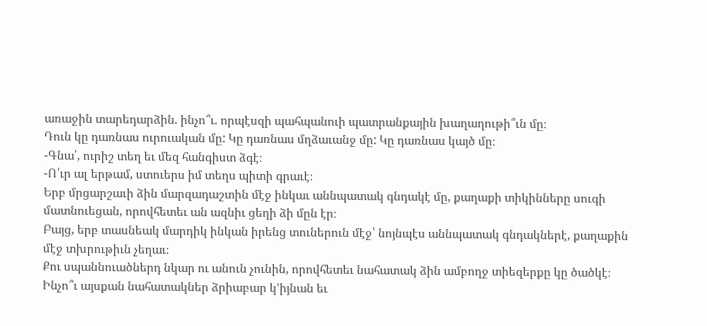առաջին տարեդարձին. ինչո՞ւ. որպէսզի պահպանուի պատրանքային խաղաղութի՞ւն մը։
Դուն կը դառնաս ուրուական մը: Կը դառնաս մղձաւանջ մը: Կը դառնաս կայծ մը։
-Գնա՛, ուրիշ տեղ եւ մեզ հանգիստ ձգէ։
-Ո՛ւր ալ երթամ, ստուերս իմ տեղս պիտի գրաւէ։
Երբ մրցարշաւի ձին մարզադաշտին մէջ ինկաւ աննպատակ գնդակէ մը, քաղաքի տիկինները սուգի մատնուեցան, որովհետեւ ան ազնիւ ցեղի ձի մըն էր։
Բայց, երբ տասնեակ մարդիկ ինկան իրենց տուներուն մէջ՝ նոյնպէս աննպատակ գնդակներէ, քաղաքին մէջ տխրութիւն չեղաւ։
Քու սպաննուածներդ նկար ու անուն չունին, որովհետեւ նահատակ ձին ամբողջ տիեզերքը կը ծածկէ։
Ինչո՞ւ այսքան նահատակներ ձրիաբար կ՚իյնան եւ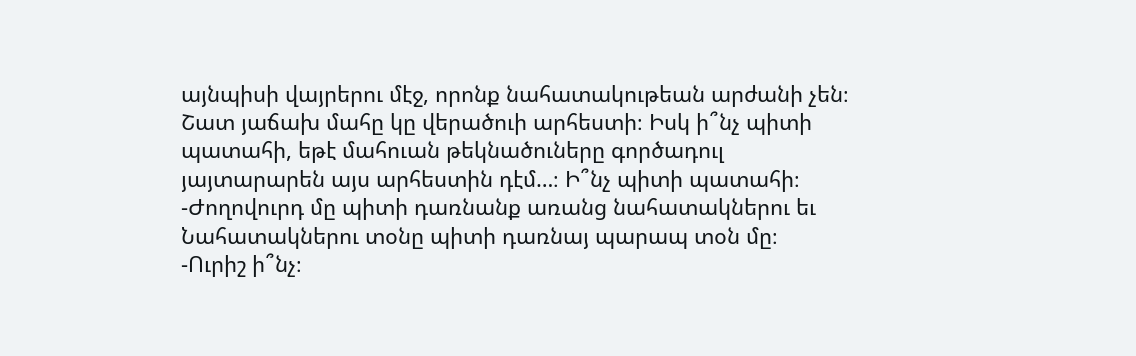այնպիսի վայրերու մէջ, որոնք նահատակութեան արժանի չեն։ Շատ յաճախ մահը կը վերածուի արհեստի։ Իսկ ի՞նչ պիտի պատահի, եթէ մահուան թեկնածուները գործադուլ յայտարարեն այս արհեստին դէմ…։ Ի՞նչ պիտի պատահի։
-Ժողովուրդ մը պիտի դառնանք առանց նահատակներու եւ Նահատակներու տօնը պիտի դառնայ պարապ տօն մը։
-Ուրիշ ի՞նչ։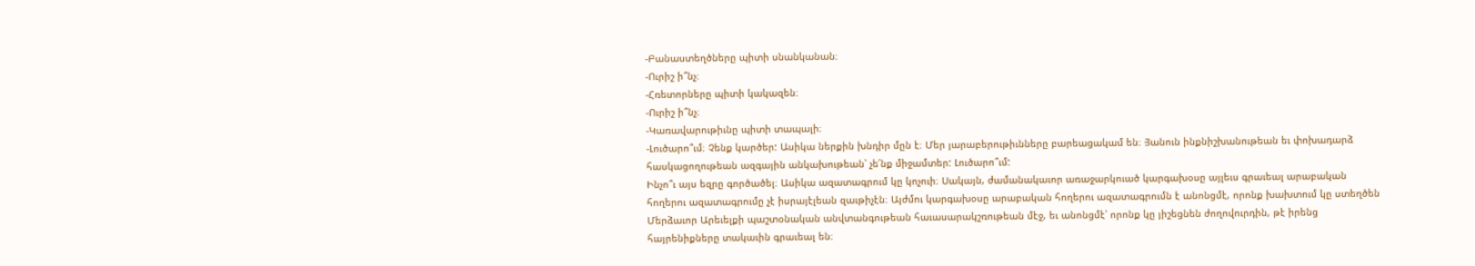-Բանաստեղծները պիտի սնանկանան։
-Ուրիշ ի՞նչ։
-Հռետորները պիտի կակազեն։
-Ուրիշ ի՞նչ։
-Կառավարութիւնը պիտի տապալի։
-Լուծարո՞ւմ։ Չենք կարծեր: Ասիկա ներքին խնդիր մըն է։ Մեր յարաբերութիւնները բարեացակամ են։ Յանուն ինքնիշխանութեան եւ փոխադարձ հասկացողութեան ազգային անկախութեան՝ չե՛նք միջամտեր: Լուծարո՞ւմ:
Ինչո՞ւ այս եզրը գործածել։ Ասիկա ազատագրում կը կոչուի։ Սակայն, ժամանակաւոր առաջարկուած կարգախօսը այլեւս գրաւեալ արաբական հողերու ազատագրումը չէ իսրայէլեան զաւթիչէն։ Այժմու կարգախօսը արաբական հողերու ազատագրումն է անոնցմէ, որոնք խախտում կը ստեղծեն Մերձաւոր Արեւելքի պաշտօնական անվտանգութեան հաւասարակշռութեան մէջ, եւ անոնցմէ՝ որոնք կը յիշեցնեն ժողովուրդին, թէ իրենց հայրենիքները տակաւին գրաւեալ են։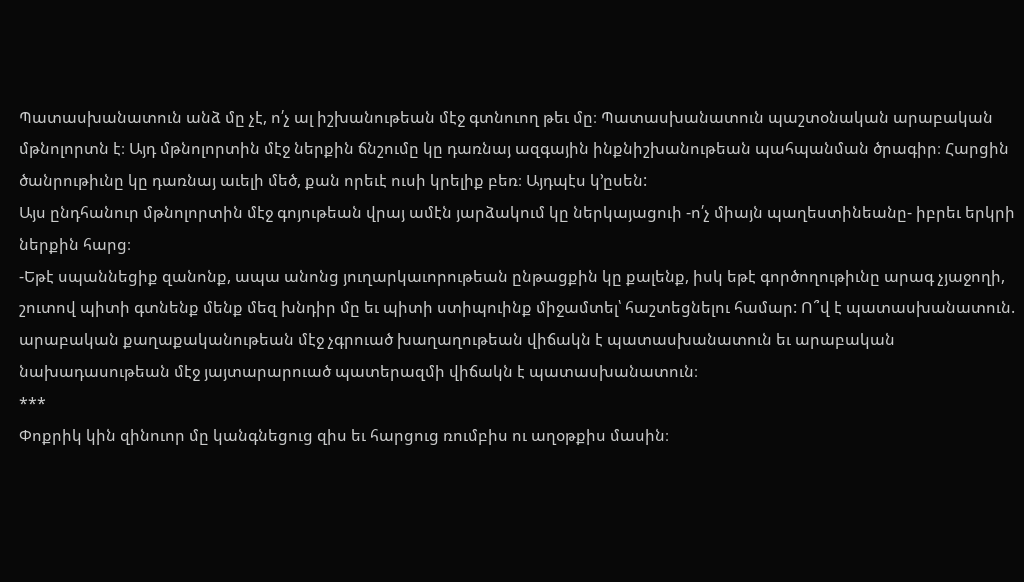Պատասխանատուն անձ մը չէ, ո՛չ ալ իշխանութեան մէջ գտնուող թեւ մը։ Պատասխանատուն պաշտօնական արաբական մթնոլորտն է։ Այդ մթնոլորտին մէջ ներքին ճնշումը կը դառնայ ազգային ինքնիշխանութեան պահպանման ծրագիր։ Հարցին ծանրութիւնը կը դառնայ աւելի մեծ, քան որեւէ ուսի կրելիք բեռ։ Այդպէս կ՚ըսեն:
Այս ընդհանուր մթնոլորտին մէջ գոյութեան վրայ ամէն յարձակում կը ներկայացուի -ո՛չ միայն պաղեստինեանը- իբրեւ երկրի ներքին հարց։
-Եթէ սպաննեցիք զանոնք, ապա անոնց յուղարկաւորութեան ընթացքին կը քալենք, իսկ եթէ գործողութիւնը արագ չյաջողի, շուտով պիտի գտնենք մենք մեզ խնդիր մը եւ պիտի ստիպուինք միջամտել՝ հաշտեցնելու համար: Ո՞վ է պատասխանատուն. արաբական քաղաքականութեան մէջ չգրուած խաղաղութեան վիճակն է պատասխանատուն եւ արաբական նախադասութեան մէջ յայտարարուած պատերազմի վիճակն է պատասխանատուն։
***
Փոքրիկ կին զինուոր մը կանգնեցուց զիս եւ հարցուց ռումբիս ու աղօթքիս մասին։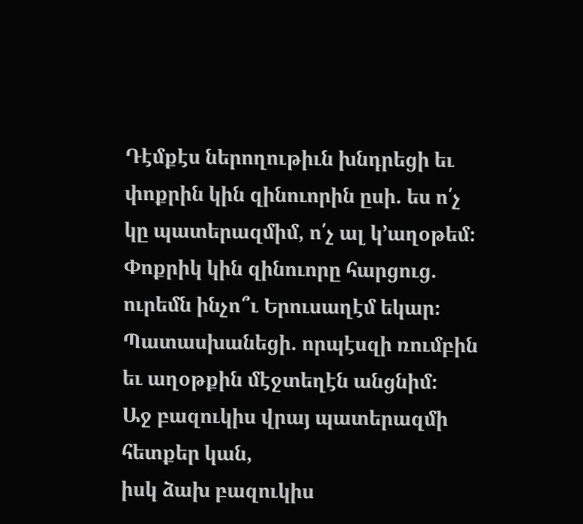Դէմքէս ներողութիւն խնդրեցի եւ փոքրին կին զինուորին ըսի. ես ո՛չ կը պատերազմիմ, ո՛չ ալ կ՚աղօթեմ։
Փոքրիկ կին զինուորը հարցուց. ուրեմն ինչո՞ւ Երուսաղէմ եկար։
Պատասխանեցի. որպէսզի ռումբին եւ աղօթքին մէջտեղէն անցնիմ։
Աջ բազուկիս վրայ պատերազմի հետքեր կան,
իսկ ձախ բազուկիս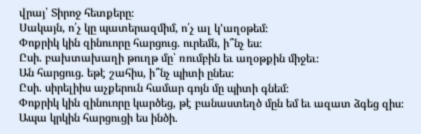վրայ՝ Տիրոջ հետքերը։
Սակայն, ո՛չ կը պատերազմիմ, ո՛չ ալ կ՚աղօթեմ։
Փոքրիկ կին զինուորը հարցուց. ուրեմն, ի՞նչ ես։
Ըսի. բախտախաղի թուղթ մը՝ ռումբին եւ աղօթքին միջեւ։
Ան հարցուց. եթէ շահիս, ի՞նչ պիտի ընես։
Ըսի. սիրելիիս աչքերուն համար գոյն մը պիտի գնեմ։
Փոքրիկ կին զինուորը կարծեց, թէ բանաստեղծ մըն եմ եւ ազատ ձգեց զիս։
Ապա կրկին հարցուցի ես ինծի.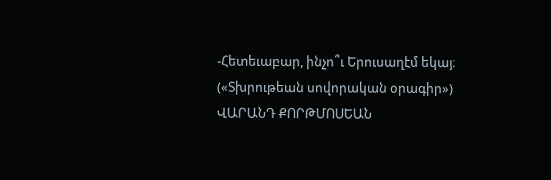-Հետեւաբար, ինչո՞ւ Երուսաղէմ եկայ։
(«Տխրութեան սովորական օրագիր»)
ՎԱՐԱՆԴ ՔՈՐԹՄՈՍԵԱՆ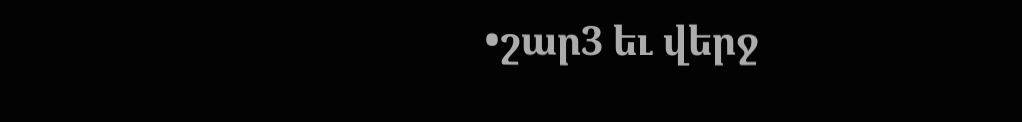•շար3 եւ վերջ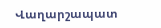Վաղարշապատ